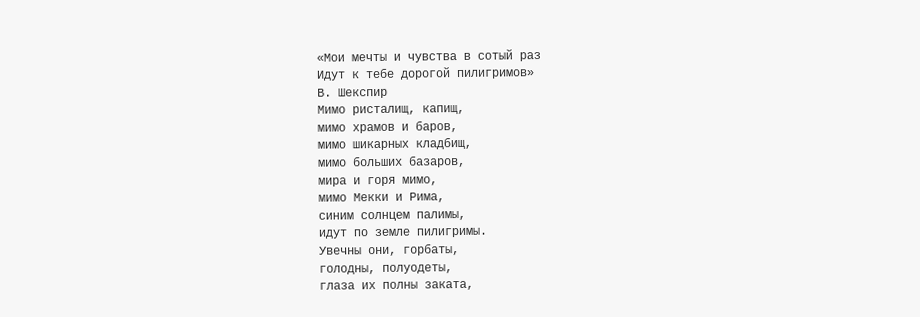«Мои мечты и чувства в сотый раз
Идут к тебе дорогой пилигримов»
В. Шекспир
Мимо ристалищ, капищ,
мимо храмов и баров,
мимо шикарных кладбищ,
мимо больших базаров,
мира и горя мимо,
мимо Мекки и Рима,
синим солнцем палимы,
идут по земле пилигримы.
Увечны они, горбаты,
голодны, полуодеты,
глаза их полны заката,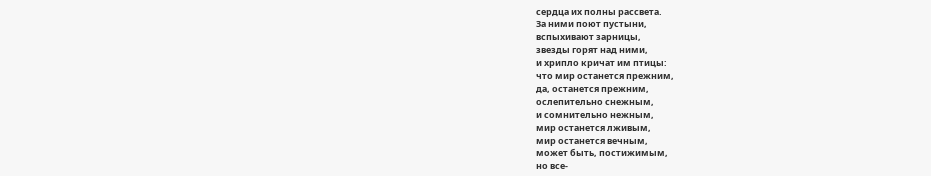сердца их полны рассвета.
За ними поют пустыни,
вспыхивают зарницы,
звезды горят над ними,
и хрипло кричат им птицы:
что мир останется прежним,
да, останется прежним,
ослепительно снежным,
и сомнительно нежным,
мир останется лживым,
мир останется вечным,
может быть, постижимым,
но все-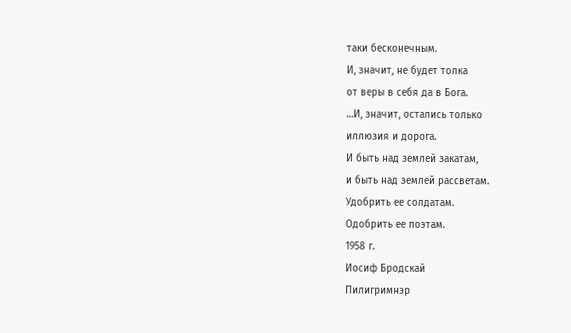таки бесконечным.
И, значит, не будет толка
от веры в себя да в Бога.
…И, значит, остались только
иллюзия и дорога.
И быть над землей закатам,
и быть над землей рассветам.
Удобрить ее солдатам.
Одобрить ее поэтам.
1958 г.
Иосиф Бродскай
Пилигримнэр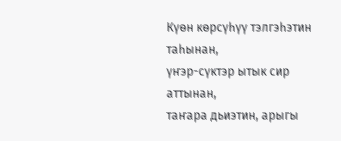Күөн көрсүһүү тэлгэһэтин таһынан,
үҥэр-сүктэр ытык сир аттынан,
таҥара дьиэтин, арыгы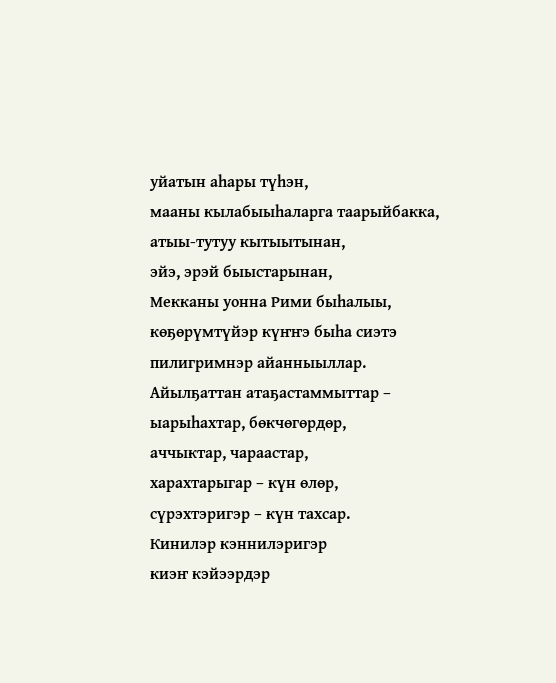уйатын аһары түһэн,
мааны кылабыыһаларга таарыйбакка,
атыы-тутуу кытыытынан,
эйэ, эрэй быыстарынан,
Мекканы уонна Рими быһалыы,
көҕөрүмтүйэр күҥҥэ быһа сиэтэ
пилигримнэр айанныыллар.
Айылҕаттан атаҕастаммыттар –
ыарыһахтар, бөкчөгөрдөр,
аччыктар, чараастар,
харахтарыгар – күн өлөр,
сүрэхтэригэр – күн тахсар.
Кинилэр кэннилэригэр
киэҥ кэйээрдэр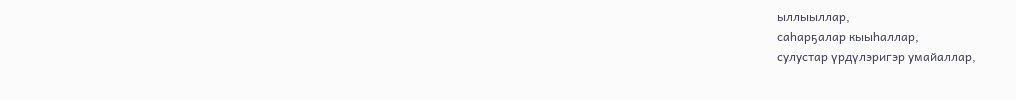ыллыыллар,
саһарҕалар кыыһаллар,
сулустар үрдүлэригэр умайаллар,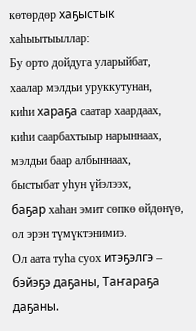көтөрдөр хаҕыстык хаһыытыыллар:
Бу орто дойдуга уларыйбат,
хаалар мэлдьи уруккутунан,
киһи хараҕа саатар хаардаах,
киһи саарбахтыыр нарыннаах,
мэлдьи баар албыннаах,
быстыбат уһун үйэлээх,
баҕар хаһан эмит сөпкө өйдөнүө,
ол эрэн түмүктэнимиэ.
Ол аата туһа суох итэҕэлгэ –
бэйэҕэ даҕаны, Таҥараҕа даҕаны.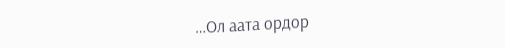…Ол аата ордор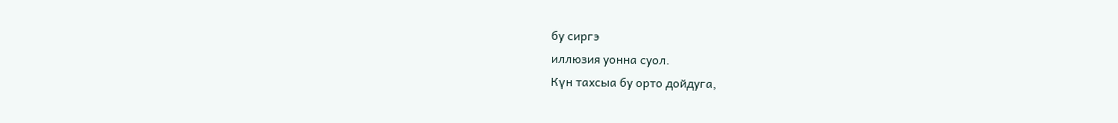бу сиргэ
иллюзия уонна суол.
Күн тахсыа бу орто дойдуга,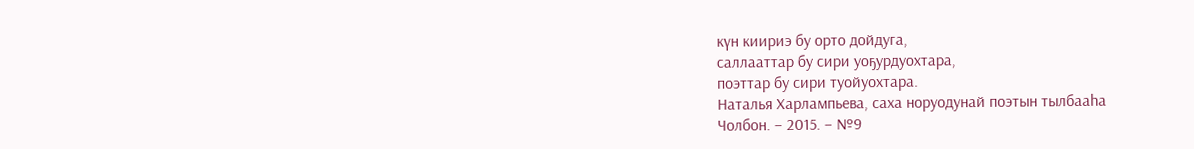күн киириэ бу орто дойдуга,
саллааттар бу сири уоҕурдуохтара,
поэттар бу сири туойуохтара.
Наталья Харлампьева, саха норуодунай поэтын тылбааһа
Чолбон. – 2015. – №9